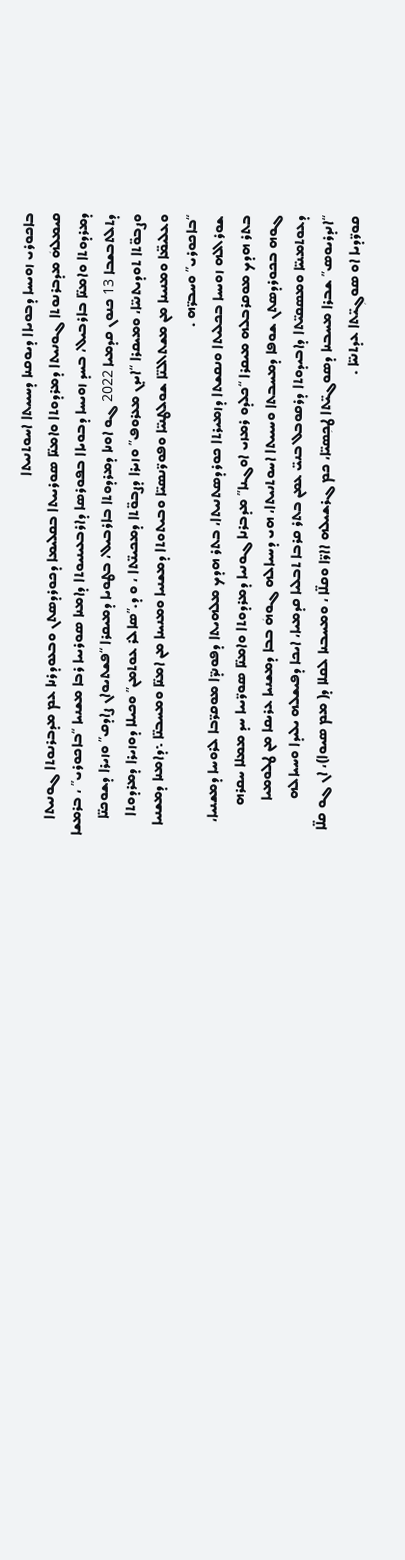ܒܐܟܘܪܝ ܙܘܝܚܐ ܕܒܘܝܐܐ ܕܝܘܩܢܐ ܕܚܝܝܬܐ ܐܚܘܬܢܝܬܐ
ܩܝܡܠܗܿ ܡܕܒܪܢܘܬܐ ܓܘܢܝܬܐ ܕܡܪܕܘܬܐ ܘܐܡܢ̈ܐ ܣܘܪܝܝܬܐ ܒܩܠܝܡܐ ܕܟܘܪܕܣܬܢ ܘܒܥܘܕܪܢܐ ܥܡ ܡܕܒܪܢܘܬܐ ܓܘܢܝܬܐ ܕܡܪܕܘܬܐ ܘܐܡܢ̈ܐ ܒܐܪܒܝܠ، ܒܚܕ ܙܘܝܚܐ ܕܒܘܝܐܐ ܒܦܘܪܣܐ ܕܐܪܒܥܝܢܝܘܬܐ ܕܐܡܢܐ ܣܘܪܝܝܐ ܪܒܐ ܡܫܢܝܐ “ܒܐܟܘܪܝ” ، ܒܪܡܫܐ ܕܬܠܬܒܫܒܐ 13 ܟܢܘܢ ܩܕܡܝܐ 2022 ܓܘ ܐܘܢܐ ܕܡܪܕܘܬܐ ܒܐܪܒܝܠ، ܒܛܘܝܐ ܕܡܝܩܪܐ “ܦܫܬܝܘܐܢ ܨܐܕܩ” ܘܙܝܪܐ ܕܫܘܟܢ̈ܐ ܘܨܒܘ̈ܬܐ ܬܘܕܝܬܢܝ̈ܐ، ܘܡܝܩܪܐ “ܐܝܕܢ ܡܥܪܘܦ” ܘܙܝܪܐ ܕܨܒܘ̈ܬܐ ܕܡܟܝܢ̈ܬܐ ، ܘ ܕ.”ܣܐܠܪ ܥܘܬܡܢ” ܘܟܝܠܐ ܕܘܙܝܪܐ ܕܡܪܕܘܬܐ ܘܥܠܝܡ̈ܐ ܘܡܢܝܢܐ ܡܢ ܡܫܬܐܠܢ̈ܐ ܫܘܠܛܢܝ̈ܐ ܘܦܘܪ̈ܢܣܝ̈ܐ ܘܒܝܬܘܬܐ ܕܡܫܢܝܐ ܘܡܢܝܢܐ ܡܢ ܐܡܢ̈ܐ ܘܡܚܒܢ̈ܐ ܆ܕܐܡܢܐ ܕܡܫܢܝܐ “ܒܐܟܘܪܝ” ܘܚܒܪ̈ܗ .
ܫܘܪܐܠܗ ܙܘܝܚܐ ܒܟܠܝܬܐ ܘܢܩܫܬܐ ܕܙܡܝܪܬܐ ܟܘܪܕܣܬܢܝܬܐ، ܒܬܪ ܗܕܟ ܡܠܗܝܬܐ ܕܦܘܢܕ̈ܐ ܡܘܩܪ̈ܒܐ ܠܪܘܚܐ ܕܡܫܢܝܐ، ܒܬܪ ܗܕܟ ܡܘܩܪܒܠܗ ܡܝܩܪܐ “ܟܠܕܘ ܪܡܙܝ ܐܘܓܢܐ” ܡܕܒܪܢܐ ܓܘܢܝܐ ܕܡܪܕܘܬܐ ܘܐܡܢ̈ܐ ܣܘܪ̈ܝܝܐ ܚܕ ܡܡܠܐ ܚܩܪܗ ܓܘܗ ܒܟܘܪܕܣܬܢ ܫܘܦܐ ܕܡܚܒܬܐ ܘܚܝܝܬܐ ܐܚܘܬܢܝܬܐ، ܗܝ ܕܚܝܐܠܗ ܓܘܗܿ ܒܒܐ ܕܡܫܢܝܐ ܥܪܝܩܐ ܡܢ ܛܠܘܡܝܐ ܕܥܘܬܡܢܝ̈ܐ ܘܡܣܩܝ̈ܬܐ ܕܐܒܝܕܘܬܐ ܕܪܩܘܒܠ ܒܢܝ̈ ܥܡܢ ܒܬܪ ܩܪܒܐ ܬܒܠܝܐ ܩܕܡܝܐ، ܐܝܟܐ ܕܦܝܫܠܗ ܝܠܝܕܐ ܘܚܝܐܠܗ “ܐܢܕܪܝܘܣ” ܫܒܪܐ ܡܚܒܢܐ ܕܣܘܓܝ̈ܬܐ ܛܟܼܣܝ̈ܐ، ܟܡ ܓܪܫܝܠܗ ܐܐܪ̈ܐ ܘܩܠ̈ܐ ، ܘܡܚܒܢܐ ܠܩܠܐ ܕ( ܡܡ ܣܝܘܐ)، ܐܢ ܓܘ ܩܠ̈ܐ ܩܘܪ̈ܕܝܐ ܐܘ ܣܘܓܼܝ̈ܬܐ ܥܕܬܢܝ̈ܐ .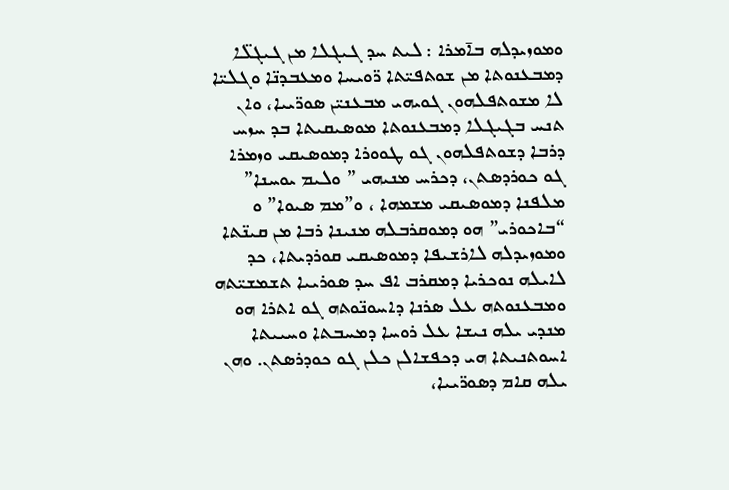ܘܡܘܙܝܕܠܗ ܒܐ̄ܡܪܐ : ܠܝܬ ܚܕ ܓܝܓܠܐ ܡܢ ܓܝܓܠ̈ܐ ܕܡܒܥܢܘܬܐ ܡܢ ܫܘܬܦܝ̈ܬܐ ܪ̈ܘܝܚܐ ܘܡܥܒܕܢ̈ܐ ܘܓܠܝ̈ܐ ܠܐ ܡܫܘܬܦܠܗܘܢ ܓܘܝܗܝ ܡܒܥܢܝ̈ܢ ܣܘܪ̈ܝܝܐ، ܘܐܢ ܬܢܚ ܒܓܝܓܠܐ ܕܡܒܥܢܘܬܐ ܡܘܣܝܩܝܬܐ ܒܕ ܚܙܚ ܕܪܒܐ ܕܫܘܬܦܠܗܘܢ ܓܘ ܛܘܘܪܐ ܕܡܘܣܝܩܝ ܘܙܡܪܐ ܓܘ ܟܘܪܕܣܬܢ، ܕܟܪܚ ܡܢܝܗܝ ” ܘܠܝܡ ܝܘܚܢܐ” ܡܠܦܢܐ ܕܡܘܣܝܩܝ ܡܫܡܗܐ ، ܘ”ܡܡ ܣܝܘܐ” ܘ “ܒܐܟܘܪܝ” ܗܘ ܕܡܘܩܪܒܠܗ ܡܢܝܢܐ ܪܒܐ ܡܢ ܩܝܢ̈ܬܐ ܘܡܘܙܝܕܠܗ ܠܐܪܫܝܦܐ ܕܡܘܣܝܩܝ ܩܘܪܕܝܬܐ، ܟܕ ܠܐܝܠܗ ܢܘܟܪܝܐ ܕܡܩܪܒ ܐܦ ܚܕ ܣܘܪܝܝܐ ܬܫܡܫܝ̈ܬܗ ܘܡܒܥܢܘܬܗ ܥܠ ܣܪܢܐ ܕܐܚܘܢ̈ܘܬܗ ܓܘ ܐܬܪܐ ܗܘ ܡܢܕܝ ܝܠܗ ܢܝܫܐ ܥܠ ܪܘܚܐ ܕܡܚܒܬܐ ܘܚܝܝܬܐ ܐܚܘܬܢܝܬܐ ܗܝ ܕܟܦܫܐܠܢ ܟܠܢ ܓܘ ܟܘܕܪܣܬܢ. ܘܗܢ ܝܠܗ ܩܐܡ ܕܣܘܪ̈ܝܝܐ،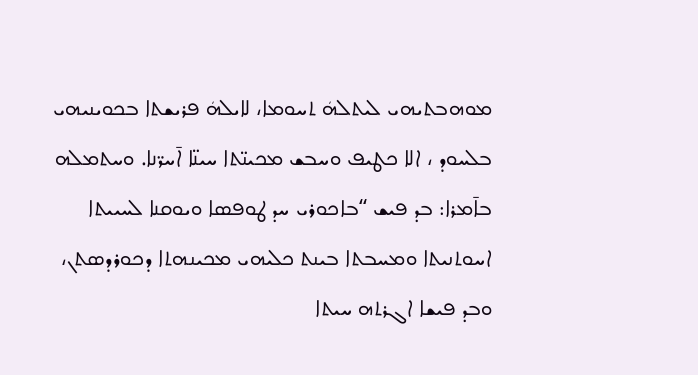ܡܘܗܒܬܝܗܝ ܠܝܬܠܗܿ ܬܚܘܡܐ، ܠܐܝܠܗܿ ܦܪܝܫܬܐ ܒܟܘܝܢܝܗܝ ܒܠܚܘܕ ، ܐܠܐ ܟܛܝܦ ܘܚܒܫ ܡܟܝܢ̈ܬܐ ܚܝܢ̈ܐ ܐ̄ܚܪ̈ܢܐ. ܘܚܬܡܠܗ ܒܐ̄ܡܪܐ: ܒܕ ܦܝܫ “ܒܐܟܘܪܝ ܚܕ ܛܘܦܣܐ ܘܝܘܩܢܐ ܠܚܝܝܬܐ ܐܚܘܬܢܝܬܐ ܘܡܚܒܬܐ ܒܝܢܬ ܟܠܝܗܝ ܡܟܝܢܗܬܐ ܕܟܘܪܕܣܬܢ، ܘܒܕ ܦܝܫܐ ܐܓܪܬܗ ܚܝܬܐ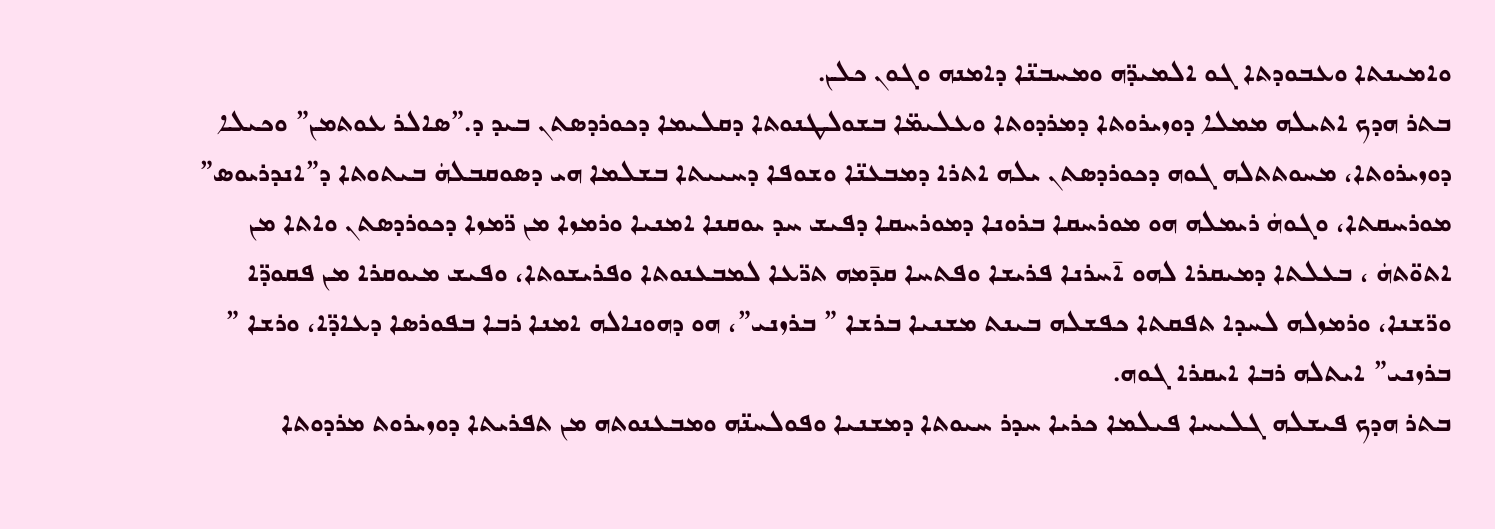ܘܐܡܝܢܬܐ ܘܥܒܘܕܬܐ ܓܘ ܐܠܡܝܕ̈ܗ ܘܡܚܒܢ̈ܐ ܕܐܡܢܗ ܘܓܘܢ ܟܠܢ.
ܒܬܪ ܗܕܟ ܐܬܝܠܗ ܡܡܠܐ ܕܘܙܝܪܘܬܐ ܕܡܪܕܘܬܐ ܘܥܠܝܡ̈ܐ ܒܫܘܠܛܢܘܬܐ ܕܩܠܝܡܐ ܕܟܘܪܕܣܬܢ ܒܝܕ ܕ.”ܣܐܠܪ ܥܘܬܡܢ” ܘܟܝܠܐ ܕܘܙܝܪܘܬܐ، ܡܚܘܬܬܠܗ ܓܘܗ ܕܟܘܪܕܣܬܢ ܝܠܗ ܐܬܪܐ ܕܡܒܥܢ̈ܐ ܘܫܘܦܐ ܕܚܝܝܬܐ ܒܫܠܡܐ ܗܝ ܕܣܘܩܒܠܗܿ ܒܝܬܘܬܐ ܕ”ܐܢܕܪܝܘܣ” ܡܘܪܚܩܬܐ، ܘܓܘܗܿ ܪܝܡܠܗ ܗܘ ܡܘܪܚܩܐ ܒܪܘܢܐ ܕܡܘܪܚܩܐ ܕܦܝܫ ܚܕ ܝܘܩܢܐ ܐܡܢܝܐ ܘܪܡܙܐ ܡܢ ܪ̈ܡܙܐ ܕܟܘܪܕܣܬܢ ܘܐܬܐ ܡܢ ܐܬܘ̈ܬܗܿ ، ܒܥܠܬܐ ܕܡܝܩܪܐ ܠܗܘ ܐ̄ܚܪܢܐ ܦܪܝܫܐ ܘܦܬܚܐ ܩܕ̄ܡܗ ܬܪ̈ܥܐ ܠܡܒܥܢܘܬܐ ܘܦܪܝܫܘܬܐ، ܘܦܝܫ ܡܝܘܩܪܐ ܡܢ ܦܩܘܕ̈ܐ ܘܪ̈ܫܢܐ، ܘܪܡܙܠܗ ܠܚܕܐ ܬܦܩܬܐ ܟܦܫܠܗ ܒܝܢܬ ܡܫܢܝܐ ܒܪܫܐ ” ܒܪܙܢܝ”، ܗܘ ܕܗܘܢܐܠܗ ܐܡܢܐ ܪܒܐ ܒܦܘܪܣܐ ܕܥܐܕ̈ܐ، ܘܪܫܐ ” ܒܪܙܢܝ” ܐܝܬܠܗ ܪܒܐ ܐܝܩܪܐ ܓܘܗ.
ܒܬܪ ܗܕܟ ܦܝܫܠܗ ܓܠܝܚܐ ܦܝܠܡܐ ܟܪܝܐ ܚܕܪ ܚܝܘܬܐ ܕܡܫܢܝܐ ܘܦܘܠܚܢ̈ܗ ܘܡܒܥܢܘܬܗ ܡܢ ܬܦܪܝܬܐ ܕܘܙܝܪܘܬ ܡܪܕܘܬܐ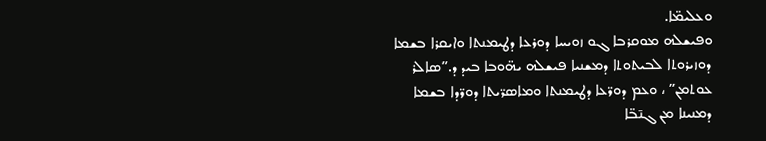ܘܥܠܝܡ̈ܐ.
ܘܦܝܫܠܗ ܡܘܩܪܒܐ ܓܘ ܙܘܝܚܐ ܕܘܪܥܐ ܕܛܝܡܢܬܐ ܘܐܝܩܪܐ ܒܫܡܐ ܕܘܙܝܪܘܬܐ ܠܒܝܬܘܬܐ ܕܡܫܢܝܐ ܦܝܫܠܗ ܝܗ̈ܘܒܐ ܒܝܕ ܕ.”ܣܐܠܪ ܥܘܬܡܢ” ، ܘܥܡ ܕܘܪ̈ܥܐ ܕܛܝܡܢܬܐ ܘܡܐܣܪ̈ܝܬܐ ܕܘܪ̈ܕܐ ܒܫܡܐ ܕܡܢܝܢܐ ܡܢ ܓܢ̄ܒ̈ܐ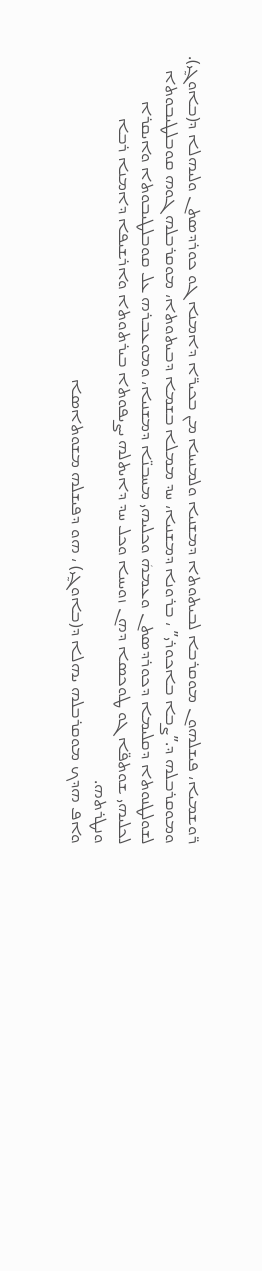ܪ̈ܘܫܡܝܐ، ܦܝܫܠܗܘܢ ܡܘܩܪܒܐ ܠܒܝܬܘܬܐ ܕܡܫܢܝܐ ܘܠܡܢܝܢܐ ܡܢ ܒܟܝܪ̈ܐ ܕܐܡܢܐ ܓܘ ܟܘܪܕܣܬܢ ܘܠܝܗܠܐ ܕ(ܒܐܘܓ̰ܝ).
ܘܡܘܩܪܒܠܗ ܕ.”ܨܒܐ ܒܐܟܘܪܝ” ، ܒܪܘܢܐ ܕܡܫܢܝܐ، ܚܕ ܡܡܠܐ ܒܫܡܐ ܕܒܝܬܘܬܐ، ܡܘܩܪܒܠܗ ܓܘܗ ܩܘܒܠܛܝܒܘܬܐ ܠܫܘܠܛܢܘܬܐ ܕܩܠܝܡܐ ܕܟܘܪܕܣܬܢ ܘܥܡܗܿ ܘܟܠܝܗܝ ܡܚܒܢ̈ܐ ܕܡܫܢܝܐ، ܘܡܘܥܒܪܗ ܥܠ ܩܘܒܠܛܝܒܘܬܐ ܘܐܝܩܪܐ ܠܟܠܝܗܝ ܫܘܬܦ̈ܐ ܓܘ ܛܘܟܣܐ ܕܗܢ ܙܘܝܚܐ ܘܟܠ ܚܕ ܕܐܝܬܠܗ ܝܨܝܦܘܬܐ ܒܝܪܬܘܬܐ ܘܐܪܫܝܦܐ ܕܐܡܢܐ ܪܒܐ ܘܢܛܪܬܗ.
ܘܐܦ ܗܕܟ ܡܘܩܪܒܠܗ ܝܗܠܐ ܕ(ܒܐܘܓ̰ܝ) ، ܗܘ ܕܦܝܫܠܗ ܡܫܘܬܐܣܐ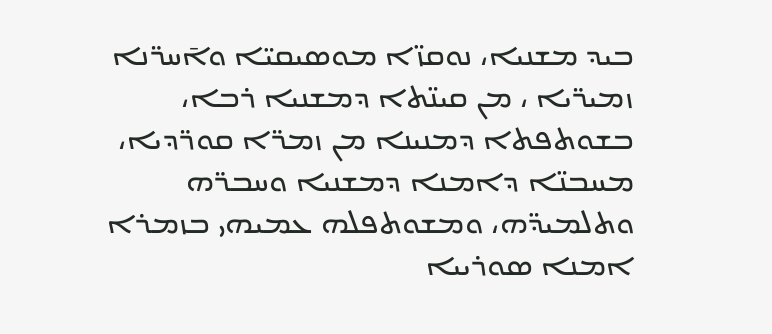ܒܝܕ ܡܫܢܝܐ، ܢܘܩܙ̈ܐ ܡܘܣܝܩܝ̈ܐ ܘܐ̄ܚܪ̈ܢܐ ܙܡܝܪ̈ܝܐ ، ܡܢ ܩܝܢ̈ܬܐ ܕܡܫܢܝܐ ܪܒܐ، ܒܫܘܬܦܬܐ ܕܡܢܝܢܐ ܡܢ ܙܡܪ̈ܐ ܩܘܪ̈ܕܝܐ، ܡܚܒܢ̈ܐ ܕܐܡܢܐ ܕܡܫܢܝܐ ܘܚܒܪ̈ܗ ܘܬܠܡܝܕ̈ܗ، ܘܡܫܘܬܦܠܗ ܥܡܝܗܝ ܒܙܡܪܐ ܐܡܢܐ ܣܘܪܝܝܐ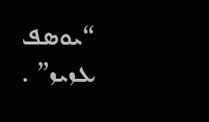“ܝܘܣܦ ܥܙܝܙ” .